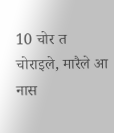10 चोर त चोराइले, मारैले आ नास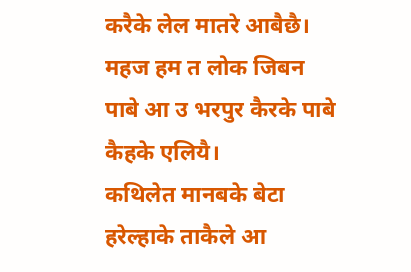करैके लेल मातरे आबैछै। महज हम त लोक जिबन पाबे आ उ भरपुर कैरके पाबे कैहके एलियै।
कथिलेत मानबके बेटा हरेल्हाके ताकैले आ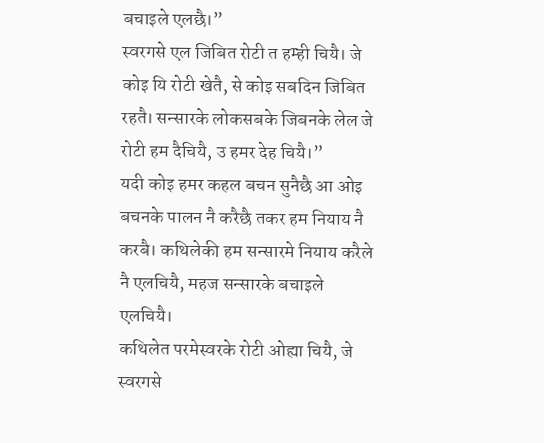बचाइले एलछै।”
स्वरगसे एल जिबित रोटी त हम्ही चियै। जे कोइ यि रोटी खेतै, से कोइ सबदिन जिबित रहतै। सन्सारके लोकसबके जिबनके लेल जे रोटी हम दैचियै, उ हमर देह चियै।”
यदी कोइ हमर कहल बचन सुनैछै आ ओइ बचनके पालन नै करैछै तकर हम नियाय नै करबै। कथिलेकी हम सन्सारमे नियाय करैले नै एलचियै, महज सन्सारके बचाइले एलचियै।
कथिलेत परमेस्वरके रोटी ओह्या चियै, जे स्वरगसे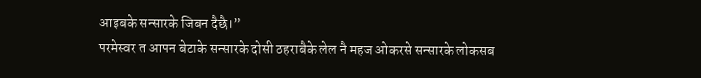आइबके सन्सारके जिबन दैछै।”
परमेस्वर त आपन बेटाके सन्सारके दोसी ठहराबैके लेल नै महज ओकरसे सन्सारके लोकसब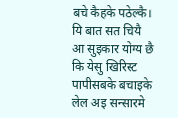बचे कैहके पठेल्कै।
यि बात सत चियै आ सुइकार योग्य छै कि येसु खिरिस्ट पापीसबके बचाइके लेल अइ सन्सारमे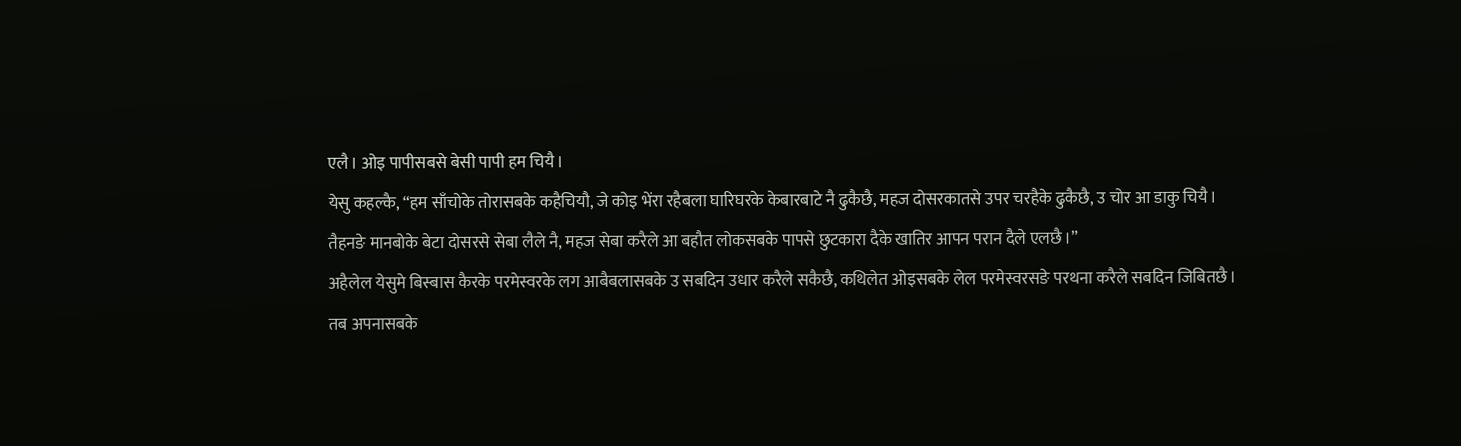एलै। ओइ पापीसबसे बेसी पापी हम चियै।
येसु कहल्कै, “हम साँचोके तोरासबके कहैचियौ, जे कोइ भेंरा रहैबला घारिघरके केबारबाटे नै ढुकैछै, महज दोसरकातसे उपर चरहैके ढुकैछै, उ चोर आ डाकु चियै।
तैहनङे मानबोके बेटा दोसरसे सेबा लैले नै, महज सेबा करैले आ बहौत लोकसबके पापसे छुटकारा दैके खातिर आपन परान दैले एलछै।”
अहैलेल येसुमे बिस्बास कैरके परमेस्वरके लग आबैबलासबके उ सबदिन उधार करैले सकैछै, कथिलेत ओइसबके लेल परमेस्वरसङे परथना करैले सबदिन जिबितछै।
तब अपनासबके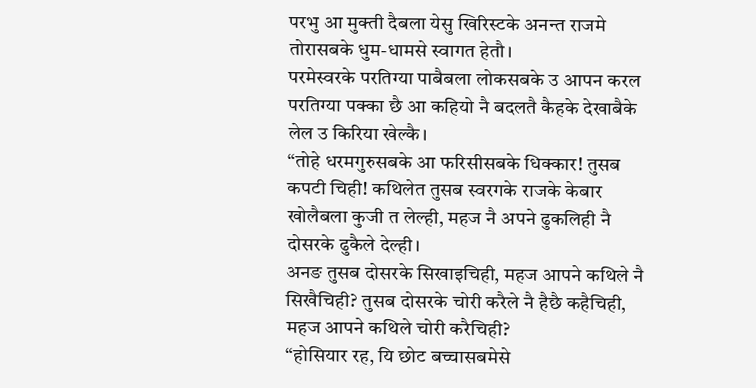परभु आ मुक्ती दैबला येसु खिरिस्टके अनन्त राजमे तोरासबके धुम-धामसे स्वागत हेतौ।
परमेस्वरके परतिग्या पाबैबला लोकसबके उ आपन करल परतिग्या पक्का छै आ कहियो नै बदलतै कैहके देखाबैके लेल उ किरिया खेल्कै।
“तोहे धरमगुरुसबके आ फरिसीसबके धिक्कार! तुसब कपटी चिही! कथिलेत तुसब स्वरगके राजके केबार खोलैबला कुजी त लेल्ही, महज नै अपने ढुकलिही नै दोसरके ढुकैले देल्ही।
अनङ तुसब दोसरके सिखाइचिही, महज आपने कथिले नै सिखैचिही? तुसब दोसरके चोरी करैले नै हैछै कहैचिही, महज आपने कथिले चोरी करैचिही?
“होसियार रह, यि छोट बच्चासबमेसे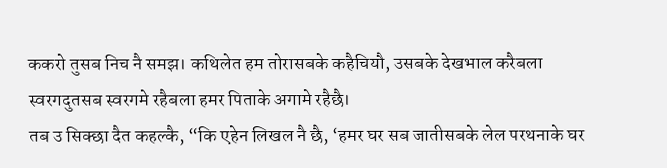ककरो तुसब निच नै समझ। कथिलेत हम तोरासबके कहैचियौ, उसबके देखभाल करैबला स्वरगदुतसब स्वरगमे रहैबला हमर पिताके अगामे रहैछै।
तब उ सिक्छा दैत कहल्कै, “कि एहेन लिखल नै छै, ‘हमर घर सब जातीसबके लेल परथनाके घर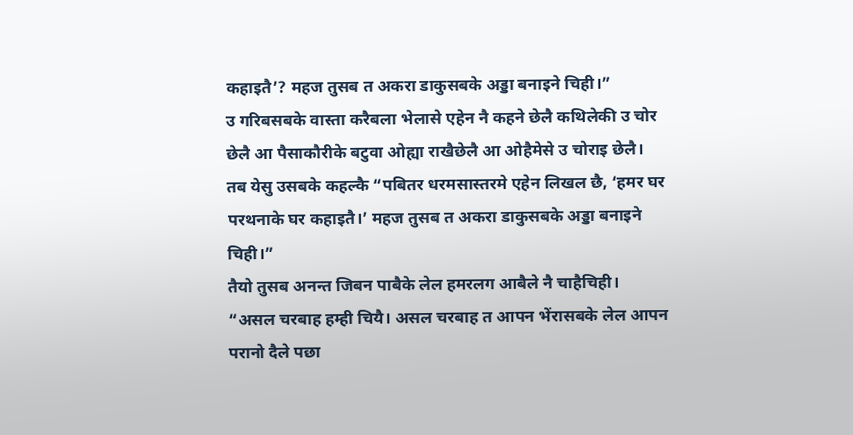कहाइतै’? महज तुसब त अकरा डाकुसबके अड्डा बनाइने चिही।”
उ गरिबसबके वास्ता करैबला भेलासे एहेन नै कहने छेलै कथिलेकी उ चोर छेलै आ पैसाकौरीके बटुवा ओह्या राखैछेलै आ ओहैमेसे उ चोराइ छेलै।
तब येसु उसबके कहल्कै “पबितर धरमसास्तरमे एहेन लिखल छै, ‘हमर घर परथनाके घर कहाइतै।’ महज तुसब त अकरा डाकुसबके अड्डा बनाइने चिही।”
तैयो तुसब अनन्त जिबन पाबैके लेल हमरलग आबैले नै चाहैचिही।
“असल चरबाह हम्ही चियै। असल चरबाह त आपन भेंरासबके लेल आपन परानो दैले पछा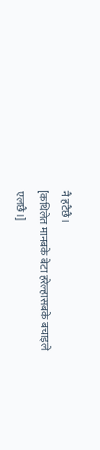नै हटैछै।
[कथिलेत मानबके बेटा हरेल्हासबके बचाइले एलछै।]